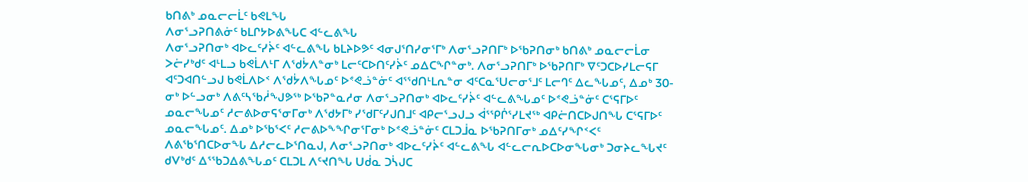ᑲᑎᕕᒃ ᓄᓇᓕᓕᒫᑦ ᑲᕙᒪᖓ
ᐱᓂᕐᓗᕈᑎᕕᓃᑦ ᑲᒪᒋᔭᐅᕕᖓᑕ ᐊᓪᓚᕕᖓ
ᐱᓂᕐᓗᕈᑎᓂᒃ ᐊᐅᓚᑦᓯᔩᑦ ᐊᓪᓚᕕᖓ ᑲᒪᔨᐅᕗᑦ ᐊᓂᒍᕐᑎᓯᓂᕐᒥᒃ ᐱᓂᕐᓗᕈᑎᒥᒃ ᐅᖃᕈᑎᓂᒃ ᑲᑎᕕᒃ ᓄᓇᓕᓕᒫᓂ ᐳᓖᓯᒃᑯᑦ ᐊᒻᒪᓗ ᑲᕙᒫᐱᒻᒥ ᐱᖁᔮᐱᓐᓂᒃ ᒪᓕᑦᑕᐅᑎᑦᓯᔩᑦ ᓄᐃᑕᖏᓐᓂᒃ. ᐱᓂᕐᓗᕈᑎᒥᒃ ᐅᖃᕈᑎᒥᒃ ᐁᑦᑐᑕᐅᓯᒪᓕᕋᒥ ᐊᑦᑐᐊᑎᓪᓗᒍ ᑲᕙᒫᐱᐅᑉ ᐱᖁᔮᐱᖓᓄᑦ ᐅᕝᕙᓘᓐᓃᑦ ᐊᕐᖁᑎᒻᒪᕆᓐᓂ ᐊᑦᑕᓇᕐᑌᓕᓂᕐᒧᑦ ᒪᓕᒉᑦ ᐃᓚᖓᓄᑦ, ᐃᓄᒃ 30-ᓂᒃ ᐅᓪᓗᓂᒃ ᐱᕕᑦᓴᖃᓲᖑᕗᖅ ᐅᖃᕈᓐᓇᓱᓂ ᐱᓂᕐᓗᕈᑎᓂᒃ ᐊᐅᓚᑦᓯᔩᑦ ᐊᓪᓚᕕᖓᓄᑦ ᐅᕝᕙᓘᓐᓃᑦ ᑕᕐᕋᒥᐅᑦ ᓄᓇᓕᖓᓄᑦ ᓱᓕᕕᐅᓂᕋᕐᓂᒥᓂᒃ ᐱᖁᔭᒥᒃ ᓯᖁᒥᑦᓯᒍᑎᒧᑦ ᐊᑭᓕᕐᓗᒍᓗ ᐋᕐᕿᒌᕐᓯᒪᔪᖅ ᐊᑭᓖᑎᑕᐅᒍᑎᖓ ᑕᕐᕋᒥᐅᑦ ᓄᓇᓕᖓᓄᑦ. ᐃᓄᒃ ᐅᖃᕐᐸᑦ ᓱᓕᕕᐅᖕᖏᓂᕐᒥᓂᒃ ᐅᕝᕙᓘᓐᓃᑦ ᑕᒪᑐᒨᓇ ᐅᖃᕈᑎᒥᓂᒃ ᓄᐃᑦᓯᖏᑉᐸᑦ ᐱᕕᖃᕐᑎᑕᐅᓂᖓ ᐃᓱᓕᓚᐅᕐᑎᓇᒍ, ᐱᓂᕐᓗᕈᑎᓂᒃ ᐊᐅᓚᑦᓯᔩᑦ ᐊᓪᓚᕕᖓ ᐊᓪᓚᓕᕆᐅᑕᐅᓂᖓᓂᒃ ᑐᓂᔨᓚᖓᔪᑦ ᑯᐯᒃᑯᑦ ᐃᕐᖃᑐᐃᕕᖓᓄᑦ ᑕᒪᑐᒪ ᐱᑦᔪᑎᖓ ᑌᑰᓇ ᑐᓵᒍᑕ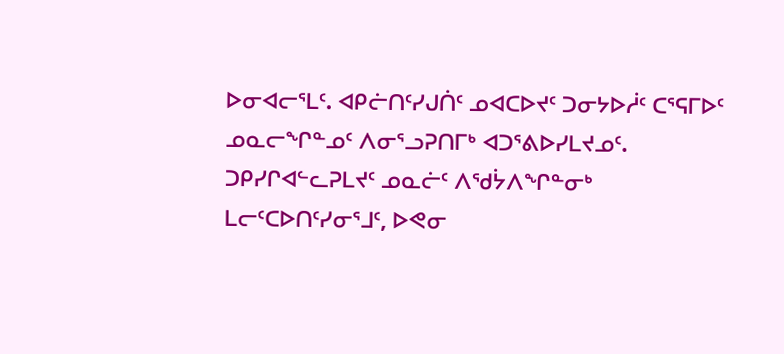ᐅᓂᐊᓕᕐᒪᑦ. ᐊᑭᓖᑎᑦᓯᒍᑏᑦ ᓄᐊᑕᐅᔪᑦ ᑐᓂᔭᐅᓲᑦ ᑕᕐᕋᒥᐅᑦ ᓄᓇᓕᖏᓐᓄᑦ ᐱᓂᕐᓗᕈᑎᒥᒃ ᐊᑐᕐᕕᐅᓯᒪᔪᓄᑦ.
ᑐᑭᓯᒋᐊᓪᓚᕈᒪᔪᑦ ᓄᓇᓖᑦ ᐱᖁᔮᐱᖏᓐᓂᒃ ᒪᓕᑦᑕᐅᑎᑦᓯᓂᕐᒧᑦ, ᐅᕙᓂ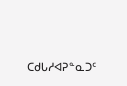ᑕᑯᒐᓱᐊᕈᓐᓇᑐᑦ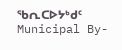ᖃᕆᑕᐅᔭᒃᑯᑦ Municipal By-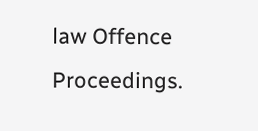law Offence Proceedings.